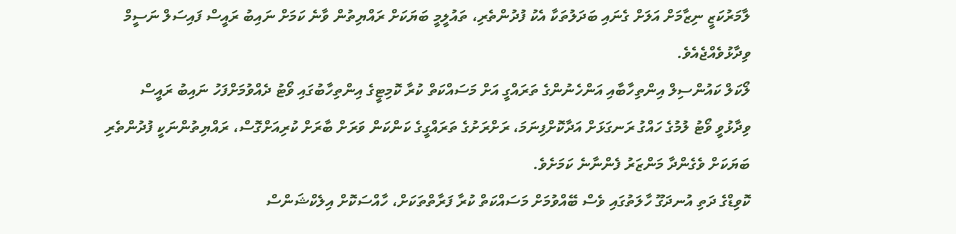ލާމަރުކަޒީ ނިޒާމަށް އަލަށް ގެނައި ބަދަލުތަކާ އެކު ފުދުންތެރި، ތައުލީމީ ބަޔަކަށް ރައްޔިތުން ވާނެ ކަމަށް ނައިބު ރައީސް ފައިސަލް ނަސީމް ވިދާޅުވެއްޖެއެވެ.
ލޯކަލް ކައުންސިލް އިންތިހާބާއި އަންހެނުންގެ ތަރައްގީ އަށް މަސައްކަތް ކުރާ ކޮމިޓީގެ އިންތިހާބުގައި ވޯޓު ދެއްވުމަށްފަހު ނައިބު ރައީސް ވިދާޅުވީ ވޯޓު ލުމުގެ ހައްގު ރަނގަޅަށް އަދާކޮށްފިނަމަ، ރަށްރަށުގެ ތަރައްގީގެ ކަންކަން ވަރަށް ބާރަށް ކުރިއަށްގޮސް، ރައްޔިތުންނަކީ ފުދުންތެރި ބަޔަކަށް ވެގެންދާ މަންޒަރު ފެންނާނެ ކަމަށެވެ.
ކޮވިޑްގެ ދަތި އުނދަގޫ ހާލަތުގައި ވެސް ބޭއްވުމަށް މަސައްކަތް ކުރާ ފަރާތްތަކަށް، ހާއްސަކޮށް އިލެކްޝަންސް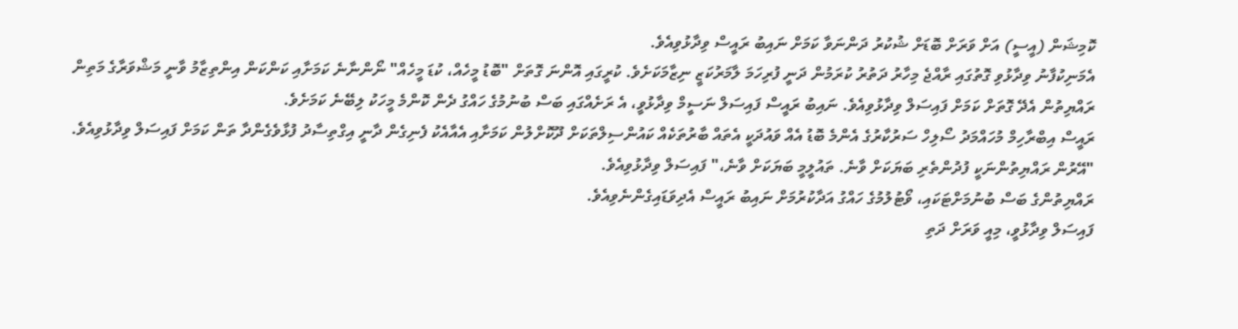ކޮމިޝަން (އީސީ) އަށް ވަރަށް ބޮޑަށް ޝުކުރު ދަންނަވާ ކަމަށް ނައިބު ރައީސް ވިދާޅުވިއެވެ.
އެމަނިކުފާނު ވިދާޅުވި ގޮތުގައި ރާއްޖެ މިހާރު ދަތުރު ކުރަމުން ދަނީ ފުރިހަމަ ލާމަރުކަޒީ ނިޒާމަކަށެވެ. ކުރީގައި އޮންނަ ގޮތަށް "ބޮޑު މީހެއް، ކުޑަ މީހެއް" ނޯންނާނެ ކަމަށާއި ކަންކަން އިންތިޒާމު ވާނީ މަޝްވަރާގެ މަތިން ރައްޔިތުން އެދޭ ގޮތަށް ކަމަށް ފައިސަލް ވިދާޅުވިއެވެ. ނައިބު ރައީސް ފައިސަލް ނަސީމް ވިދާޅުވީ، އެ ރަށެއްގައި ބަސް ބުނުމުގެ ހައްގު ދެން ކޮންމެ މީހަކު ލިބޭނެ ކަމަށެވެ.
ރައީސް އިބްރާހިމް މުހައްމަދު ސޯލިހް ސަރުކާރުގެ އެންމެ ބޮޑު އެއް ވައުދަކީ އެތައް ބާރުތަކެއް ކައުންސިލްތަކަށް ދޫކޮށްލުން ކަމަށާއި އެއާއެކު ފެނިގެން ދާނީ އިގްތިސާދު ފުޅާވެގެންދާ ތަން ކަމަށް ފައިސަލް ވިދާޅުވިއެވެ.
"އޭރުން ރައްޔިތުންނަކީ ފުދުންތެރި ބަޔަކަށް ވާނެ. ތައުލީމީ ބަޔަކަށް ވާނެ،" ފައިސަލް ވިދާޅުވިއެވެ.
ރައްޔިތުންގެ ބަސް ބުނުމަށްޓަކައި، ވޯޓުލުމުގެ ހައްގު އަދާކުރުމަށް ނައިބު ރައީސް އެދިވަޑައިގެންނެވިއެވެ.
ފައިސަލް ވިދާޅުވީ، މިއީ ވަރަށް ދަތި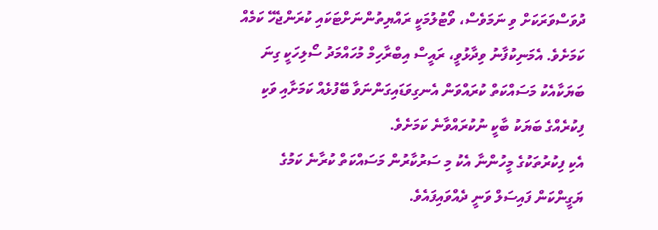ދުވަސްވަރަކަށް ވި ނަމަވެސް، ވޯޓުލުމަކީ ރައްޔިތުންނަށްޓަކައި ކުރަންޖެހޭ ކަމެއް ކަމަށެވެ. އެމަނިކުފާނު ވިދާޅުވީ، ރައީސް އިބްރާހިމް މުހައްމަދު ސޯލިހަކީ ގިނަ ބަޔަކާއެކު މަސައްކަތް ކުރައްވަން އެނގިވަޑައިގަންނަވާ ބޭފުޅެއް ކަމަށާއި ވަކި ފިކުރެއްގެ ބަޔަކު ބާކީ ނުކުރައްވާނެ ކަމަށެވެ.
އެކި ފިކުރުތަކުގެ މީހުންނާ އެކު މި ސަރުކާރުން މަސައްކަތް ކުރާނެ ކަމުގެ ޔަގީންކަން ފައިސަލް ވަނީ ދެއްވައިފައެވެ.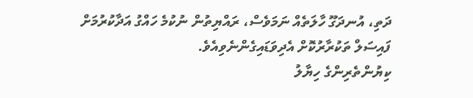ދަތި، އުނދަގޫ ހާލަތެއް ނަމަވެސް، ރައްޔިތުން ނުކުމެ ހައްގު އަދާކުރުމަށް ފައިސަލް ތަކުރާރުކޮށް އެދިވަޑައިގެންނެވިއެވެ.
ކިޔުންތެރިންގެ ހިޔާލު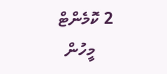2 ކޮމެންޓް
    މީހުން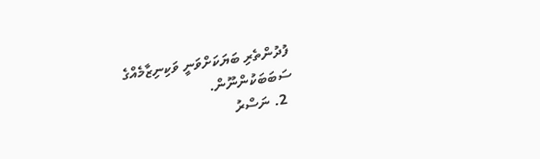ފުދުންތެރި ބަޔަކަށްވަނީ ވަކިނިޒާމެއްގެ ސަބަބަކުންނޫން.
  2. ނަސްރު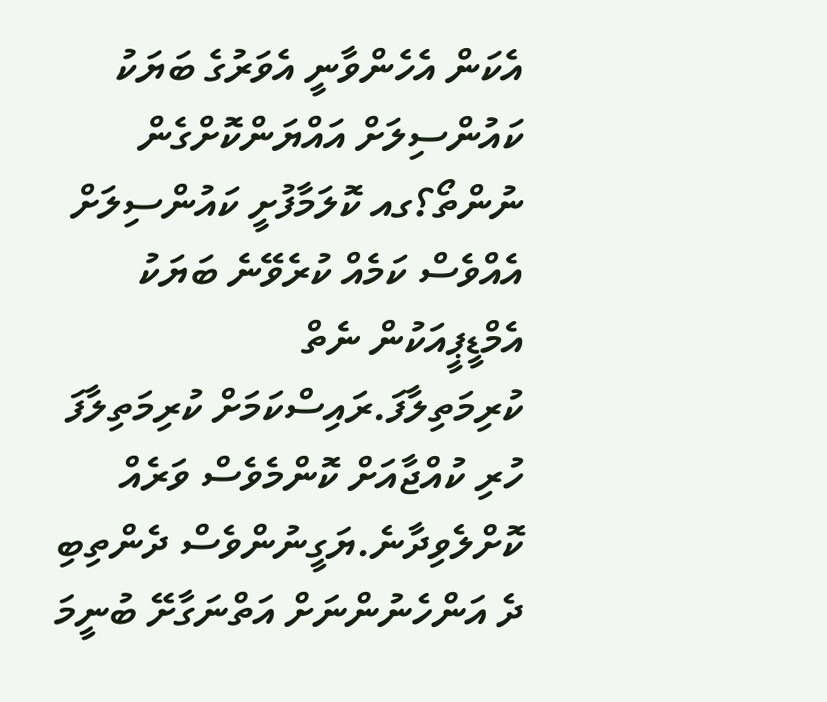އެކަން އެހެންވާނީ އެވަރުގެ ބަޔަކު ކައުންސިލަށް އައްޔަންކޮށްގެން ނުންތޯ؟ގއ ކޮލަމާފުށީ ކައުންސިލަށް އެއްވެސް ކަމެއް ކުރެވޭނެ ބަޔަކު އެމްޑީޕީއަކުން ނެތް ކުރިމަތިލާފަ.ރައިސްކަމަށް ކުރިމަތިލާފަ ހުރި ކުއްޖާއަށް ކޮންމެވެސް ވަރެއް ކޮށްލެވިދާނެ.ޔަގީނުންވެސް ދެންތިބި ދެ އަންހެނުންނަށް އަތްނަގާށޭ ބުނީމަ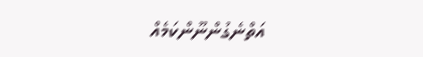އަތްނެގުންނޫންކަމެއް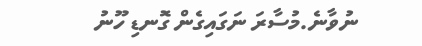ނުވާނެ.މުސާރަ ނަގައިގެން ގޮނޑި ހޫނު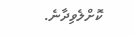ކޮށްލެވިދާނެ.